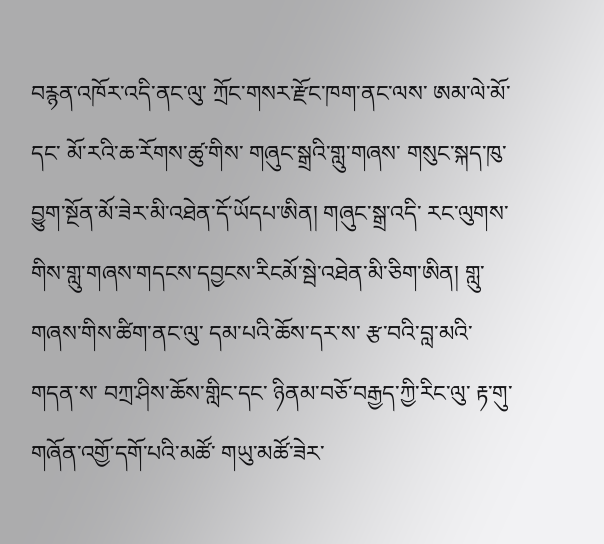བརྙན་འཁོར་འདི་ནང་ལུ་ ཀྲོང་གསར་རྫོང་ཁག་ནང་ལས་ ཨམ་ལེ་མོ་དང་ མོ་རའི་ཆ་རོགས་ཚུ་གིས་ གཞུང་སྒྲའི་གླུ་གཞས་ གསུང་སྐད་ཁུ་བྱུག་སྔོན་མོ་ཟེར་མི་འཐེན་དོ་ཡོདཔ་ཨིན། གཞུང་སྒྲ་འདི་ རང་ལུགས་གིས་གླུ་གཞས་གདངས་དབྱངས་རིངམོ་སྦེ་འཐེན་མི་ཅིག་ཨིན། གླུ་གཞས་གིས་ཚིག་ནང་ལུ་ དམ་པའི་ཆོས་དར་ས་ རྩ་བའི་བླ་མའི་གདན་ས་ བཀྲ་ཤིས་ཆོས་གླིང་དང་ ཉིནམ་བཅོ་བརྒྱད་ཀྱི་རིང་ལུ་ རྟ་གུ་གཞོན་འགྱོ་དགོ་པའི་མཚོ་ གཡུ་མཚོ་ཟེར་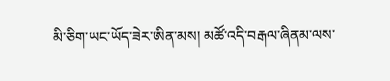མི་ཅིག་ཡང་ཡོད་ཟེར་ཨིན་མས། མཚོ་འདི་བརྒལ་ཞིནམ་ལས་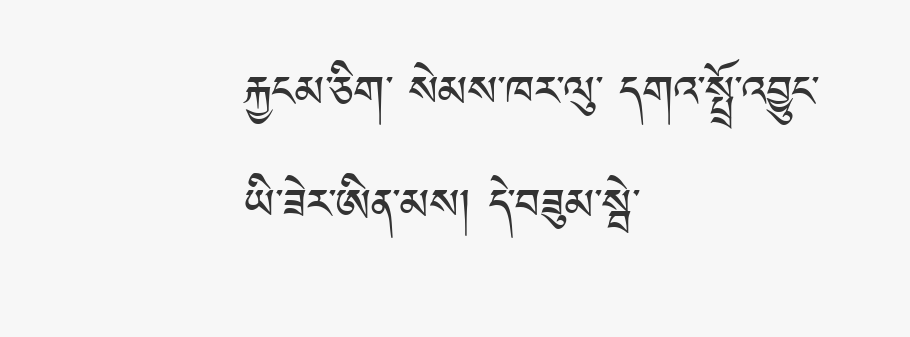རྐྱངམ་ཅིག་ སེམས་ཁར་ལུ་ དགའ་སྤྲོ་འབྱུང་ཡི་ཟེར་ཨིན་མས། དེ་བཟུམ་སྦེ་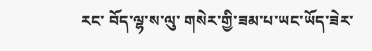རང་ བོད་ལྷ་ས་ལུ་ གསེར་གྱི་ཟམ་པ་ཡང་ཡོད་ཟེར་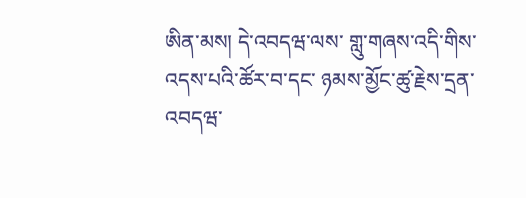ཨིན་མས། དེ་འབདཝ་ལས་ གླུ་གཞས་འདི་གིས་ འདས་པའི་ཚོར་བ་དང་ ཉམས་མྱོང་ཚུ་རྗེས་དྲན་འབདཝ་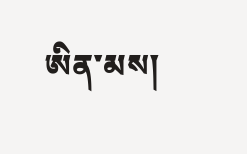ཨིན་མས།